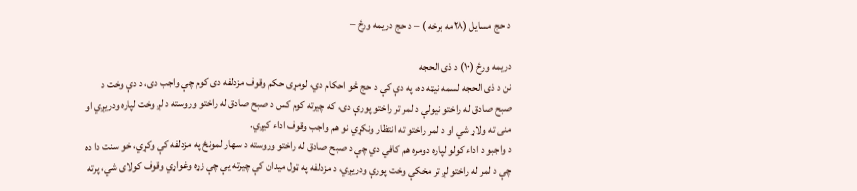د حج مسایل (۲۸مه برخه ) – د حج دریمه ورځ –

دريمه ورځ (۱۰) د ذی الحجه
نن د ذی الحجه لسمه نيټه ده، په دې کې د حج څو احکام دي، لومړی حکم وقوف مزدلفه دی کوم چې واجب دی، د دې وخت د صبح صادق له راختو نيولې د لمر تر راختو پورې دی، که چيرته کوم کس د صبح صادق له راختو وروسته د لږ وخت لپاره ودريږي او منی ته ولاړ شي او د لمر راختو ته انتظار ونکړي نو هم واجب وقوف اداء کيږي.
د واجبو د اداء کولو لپاره دومره هم کافي دي چې د صبح صادق له راختو وروسته د سهار لمونځ په مزدلفه کې وکړي، خو سنت دا ده چې د لمر له راختو لږ تر مخکې وخت پورې ودريږي، د مزدلفه په ټول ميدان کې چيرته يې چې زړه وغواړي وقوف کولای شي، پرته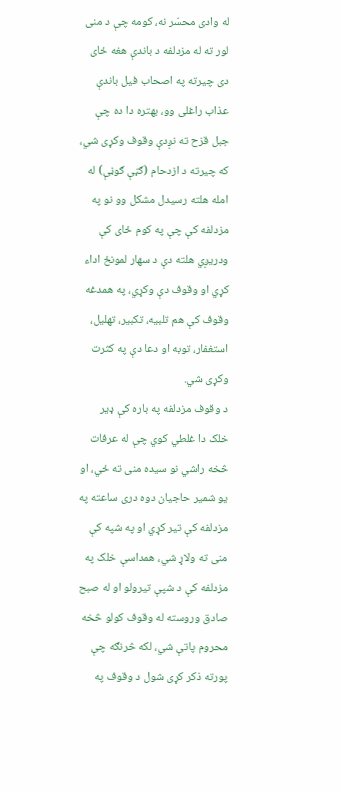له وادی محسّر نه، کومه چې د منی لور ته له مزدلفه د باندې هغه ځای دی چيرته په اصحاب فيل باندې عذاب راغلی وو، بهتره دا ده چې جبل قزح ته نږدې وقوف وکړی شي، که چيرته د ازدحام (ګڼې ګوڼې) له امله هلته رسيدل مشکل وو نو په مزدلفه کې چې په کوم ځای کې ودريږي هلته دې د سهار لمونځ اداء کړي او وقوف دې وکړي، په همدغه وقوف کې هم تلبيه، تکبير، تهليل، استغفار، توبه او دعا دې په کثرت وکړی شي.
د وقوف مزدلفه په باره کې ډير خلک دا غلطي کوي چې له عرفات څخه راشي نو سيده منی ته ځي، او يو شمير حاجيان دوه دری ساعته په مزدلفه کې تير کړي او په شپه کې منی ته ولاړ شي، همداسې خلک په مزدلفه کې د شپې تيرولو او له صبح صادق وروسته له وقوف کولو څخه محروم پاتې شي، لکه څرنګه چې پورته ذکر کړی شول د وقوف په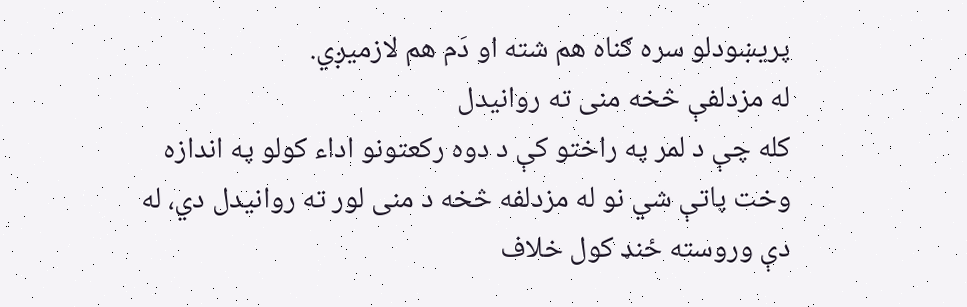پريښودلو سره ګناه هم شته او دَم هم لازميږي.
له مزدلفې څخه منی ته روانيدل
کله چې د لمر په راختو کې د دوه رکعتونو اداء کولو په اندازه وخت پاتې شي نو له مزدلفه څخه د منی لور ته روانيدل دي، له دې وروسته ځنډ کول خلاف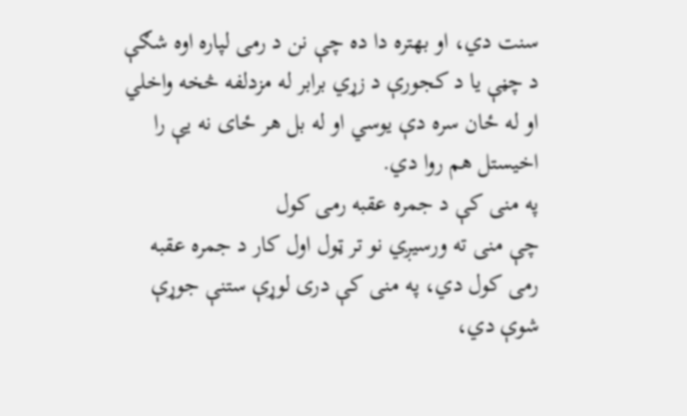سنت دي، او بهتره دا ده چې نن د رمی لپاره اوه شګې د چڼې يا د کجورې د زړي برابر له مزدلفه څخه واخلي او له ځان سره دې يوسي او له بل هر ځای نه يې را اخيستل هم روا دي.
په منی کې د جمره عقبه رمی کول
چې منی ته ورسيږي نو تر ټول اول کار د جمره عقبه رمی کول دي، په منی کې دری لوړې ستنې جوړې شوې دي،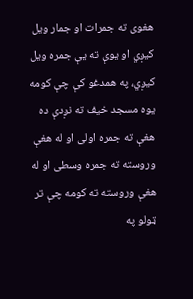هغوی ته جمرات او جمار ويل کيږي او يوې ته يې جمره ويل کيږي، په همدغو کې چې کومه يوه مسجد خيف ته نږدې ده هغې ته جمره اولی او له هغې وروسته ته جمره وسطی او له هغې وروسته ته کومه چې تر ټولو په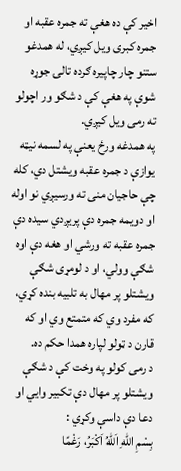اخير کې ده هغې ته جمره عقبه او جمره کبری ويل کيږي، له همدغو ستنو چار چاپيره ګرده تالۍ جوړه شوې په هغې کې د شګو ور اچولو ته رمی ويل کيږي.
په همدغه ورځ يعنې په لسمه نيټه يوازې د جمره عقبه ويشتل دي، کله چې حاجيان منی ته ورسيږي نو اوله او دويمه جمره دې پريږدي سيده دې جمره عقبه ته ورشي او هغه دې اوه شګې وولي، او د لومړی شګې ويشتلو پر مهال به تلبيه بنده کړي، که مفرد وي که متمتع وي او که قارن د ټولو لپاره همدا حکم ده.
د رمی کولو په وخت کې د شګې ويشتلو پر مهال دې تکبير وايي او دعا دې داسې وکړي :
بِسْمِ اللهِ اَللهُ اَکْبَرُ، رَغْمًا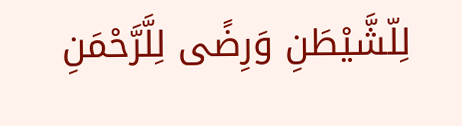لِلّشَّيْطَنِ وَرِضًی لِلَّرَّحْمَنِ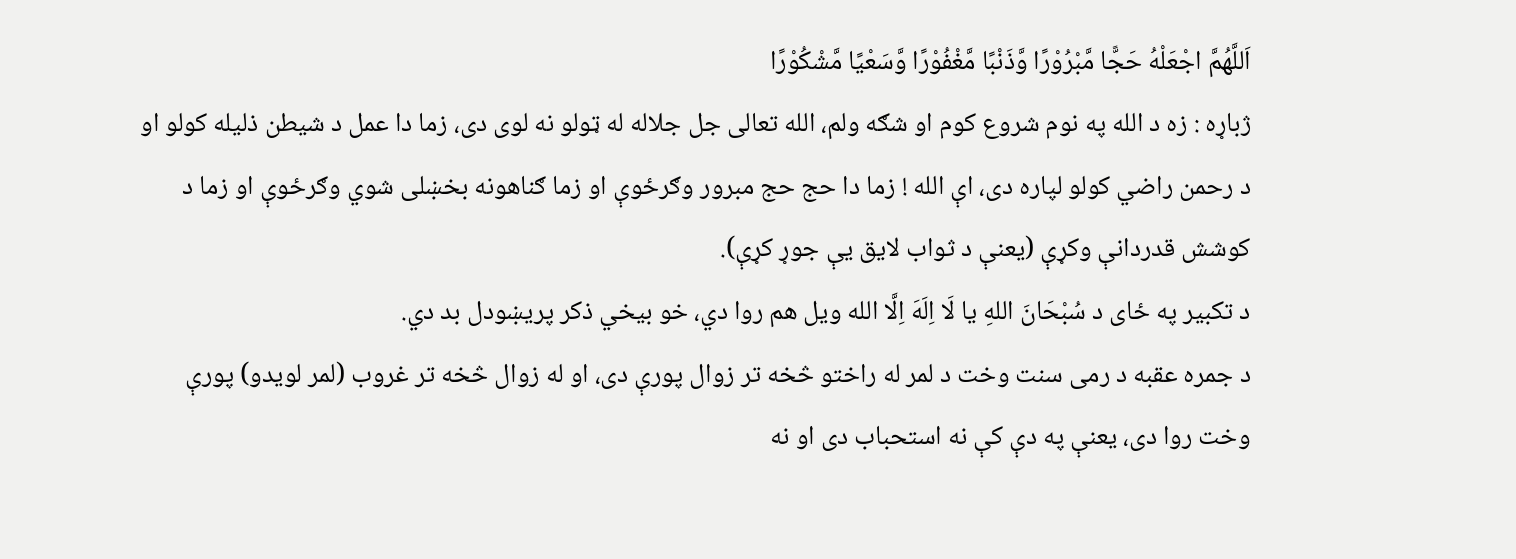اَللَّهُمَّ اجْعَلْهُ حَجًّا مَّبْرُوْرًا وَّذَنْبًا مَّغْفُوْرًا وَّسَعْيًا مَّشْکُوْرًا
ژباړه : زه د الله په نوم شروع کوم او شګه ولم، الله تعالی جل جلاله له ټولو نه لوی دی، زما دا عمل د شيطن ذليله کولو او د رحمن راضي کولو لپاره دی، اې الله ! زما دا حج حج مبرور وګرځوې او زما ګناهونه بخښلی شوي وګرځوې او زما د کوشش قدردانې وکړې (يعنې د ثواب لايق يې جوړ کړې).
د تکبير په ځای د سُبْحَانَ اللهِ يا لَا اِلَهَ اِلَّا الله ويل هم روا دي، خو بيخي ذکر پريښودل بد دي.
د جمره عقبه د رمی سنت وخت د لمر له راختو څخه تر زوال پورې دی، او له زوال څخه تر غروب (لمر لويدو) پورې وخت روا دی، يعنې په دې کې نه استحباب دی او نه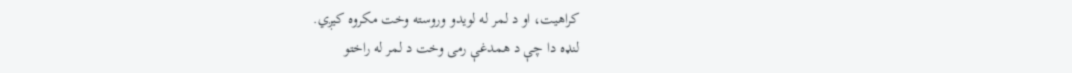کراهيت، او د لمر له لويدو وروسته وخت مکروه کيږي.
لنډه دا چې د همدغې رمی وخت د لمر له راختو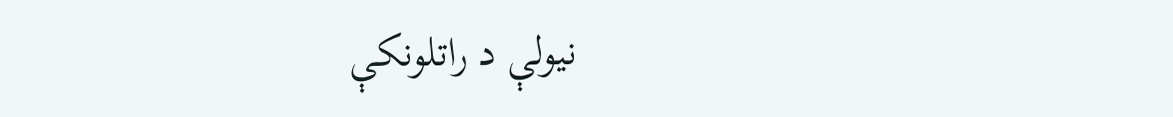نيولې د راتلونکې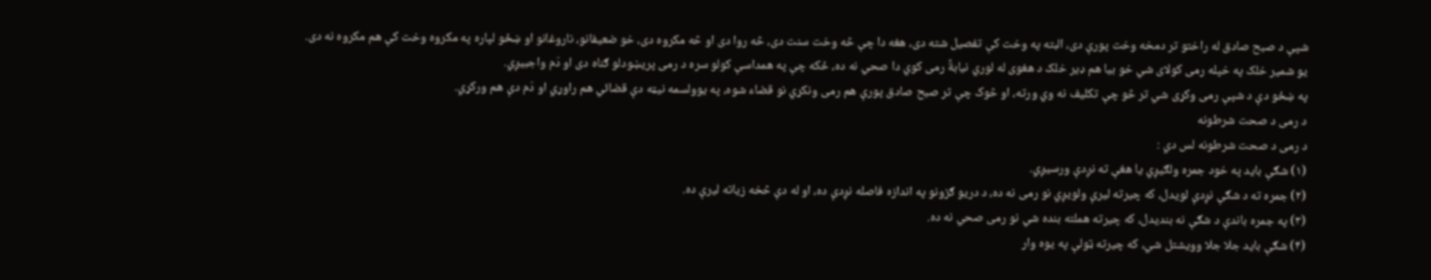شپې د صبح صادق له راختو تر دمخه وخت پورې دی، البته په وخت کې تفصيل شته دی، هغه دا چې څه وخت سنت دی، څه روا دی او څه مکروه دی، خو ضعيفانو، ناروغانو او ښځو لپاره په مکروه وخت کې هم مکروه نه دی.
يو شمير خلک په خپله رمی کولای شي خو بيا هم ډير خلک د هغوی له لوري نيابةً رمی کوي دا صحي نه ده، ځکه چې په همداسې کولو سره د رمی پريښودلو ګناه دی او دَم واجبيږي.
په ښځو دې د شپې رمی وکړی شي تر څو چې تکليف نه وي ورته، او څوک چې تر صبح صادق پورې هم رمی ونکړي نو قضاء شوه، په يوولسمه نيټه دې قضائي هم راوړي او دَم دې هم ورکړي.
د رمی د صحت شرطونه
د رمی د صحت شرطونه لس دي :
(۱) شګې بايد په خود جمره ولګيږي يا هغې ته نږدې ورسيږي.
(۲) جمره ته د شګې نږدې لويدل، که چيرته ليرې ولويږي نو رمی نه ده، د دريو ګزونو په اندازه فاصله نږدې ده، او له دې څخه زياته ليرې ده.
(۳) په جمره باندې د شګې نه بنديدل، که چيرته هملته بنده شي نو رمی صحي نه ده.
(۴) شګې بايد جلا جلا وويشتل شي، که چيرته ټولې په يوه وار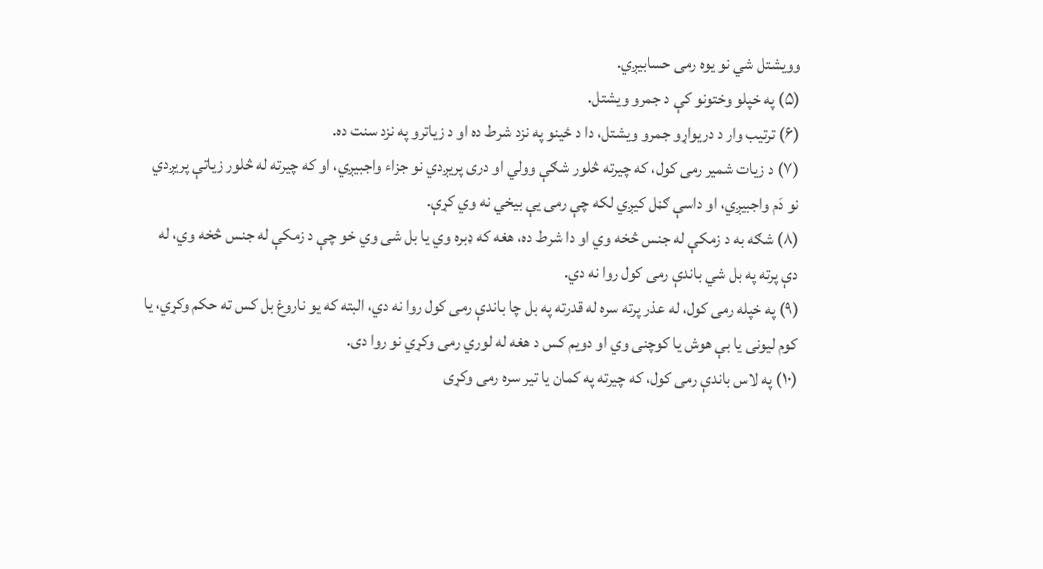وويشتل شي نو يوه رمی حسابيږي.
(۵) په خپلو وختونو کې د جمرو ويشتل.
(۶) ترتيب وار د دريواړو جمرو ويشتل، دا د ځينو په نزد شرط ده او د زياترو په نزد سنت ده.
(۷) د زيات شمير رمی کول، که چيرته څلور شګې وولي او دری پريږدي نو جزاء واجبيږي، او که چيرته له څلور زياتې پريږدي نو دَم واجبيږي، او داسې ګڼل کيږي لکه چې رمی يې بيخي نه وي کړې.
(۸) شګه به د زمکې له جنس څخه وي او دا شرط ده، هغه که ډبره وي يا بل شی وي خو چې د زمکې له جنس څخه وي، له دې پرته په بل شي باندې رمی کول روا نه دي.
(۹) په خپله رمی کول، له عذر پرته سره له قدرته په بل چا باندې رمی کول روا نه دي، البته که يو ناروغ بل کس ته حکم وکړي، يا کوم ليونی يا بې هوش يا کوچنی وي او دويم کس د هغه له لوري رمی وکړي نو روا دی.
(۱۰) په لاس باندې رمی کول، که چيرته په کمان يا تير سره رمی وکړی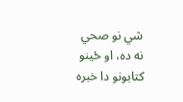شي نو صحي نه ده، او ځينو کتابونو دا خبره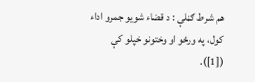هم شرط ګڼلې : د قضاء شويو جمرو اداء کول، په ورځو او وختونو خپلو کې ([1]).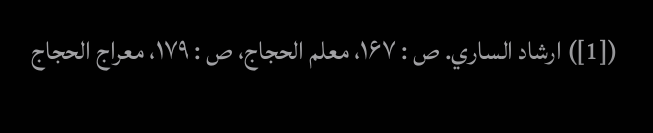([1]) ارشاد الساري. ص : ۱۶۷، معلم الحجاج، ص : ۱۷۹، معراج الحجاج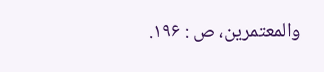والمعتمرين، ص : ۱۹۶.